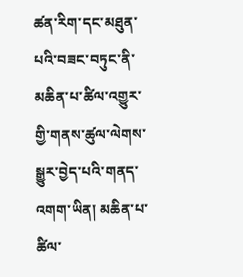ཚན་རིག་དང་མཐུན་པའི་བཟང་བཏུང་ནི་མཆིན་པ་ཚིལ་འགྱུར་གྱི་གནས་ཚུལ་ལེགས་སྒྱུར་བྱེད་པའི་གནད་འགག་ཡིན། མཆིན་པ་ཚིལ་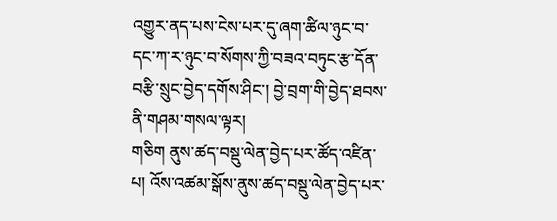འགྱུར་ནད་པས་ངེས་པར་དུ་ཞག་ཚིལ་ཉུང་བ་དང་ཀ་ར་ཉུང་བ་སོགས་ཀྱི་བཟའ་བཏུང་རྩ་དོན་བརྩི་སྲུང་བྱེད་དགོས་ཤིང་། བྱེ་བྲག་གི་བྱེད་ཐབས་ནི་གཤམ་གསལ་ལྟར།
གཅིག ནུས་ཚད་བསྡུ་ལེན་བྱེད་པར་ཚོད་འཛིན་པ། འོས་འཚམ་སྒོས་ནུས་ཚད་བསྡུ་ལེན་བྱེད་པར་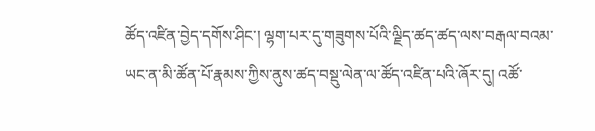ཚོད་འཛིན་བྱེད་དགོས་ཤིང་། ལྷག་པར་དུ་གཟུགས་པོའི་ལྗིད་ཚད་ཚད་ལས་བརྒལ་བའམ་ཡང་ན་མི་ཚོན་པོ་རྣམས་ཀྱིས་ནུས་ཚད་བསྡུ་ལེན་ལ་ཚོད་འཛིན་པའི་ཞོར་དུ། འཚོ་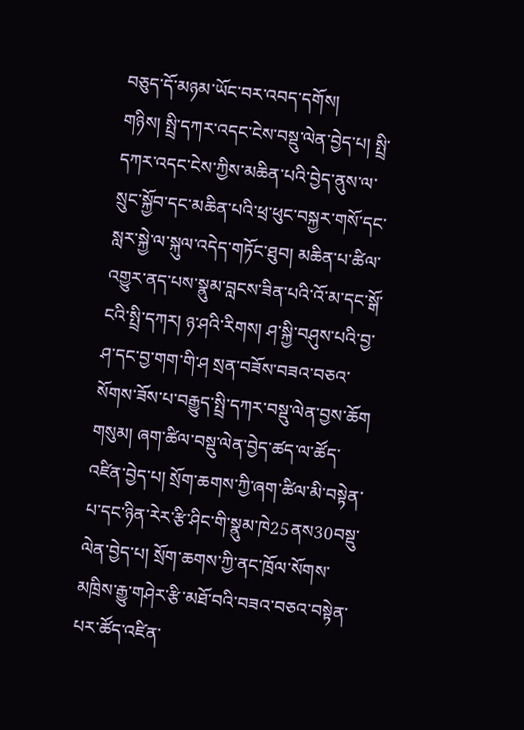བཅུད་དོ་མཉམ་ཡོང་བར་འབད་དགོས།
གཉིས། སྤྲི་དཀར་འདང་ངེས་བསྡུ་ལེན་བྱེད་པ། སྤྲི་དཀར་འདང་ངེས་ཀྱིས་མཆིན་པའི་བྱེད་ནུས་ལ་སྲུང་སྐྱོབ་དང་མཆིན་པའི་ཕྲ་ཕུང་བསྐྱར་གསོ་དང་སླར་སྐྱེ་ལ་སྐུལ་འདེད་གཏོང་ཐུབ། མཆིན་པ་ཚིལ་འགྱུར་ནད་པས་སྣུམ་བླངས་ཟིན་པའི་འོ་མ་དང་སྒོ་ངའི་སྤྲི་དཀར། ཉ་ཤའི་རིགས། ཤ་སྐྱི་བཤུས་པའི་བྱ་ཤ་དང་བྱ་གག་གི་ཤ སྲན་བཟོས་བཟའ་བཅའ་སོགས་ཟོས་པ་བརྒྱུད་སྤྲི་དཀར་བསྡུ་ལེན་བྱས་ཆོག
གསུམ། ཞག་ཚིལ་བསྡུ་ལེན་བྱེད་ཚད་ལ་ཚོད་འཛིན་བྱེད་པ། སྲོག་ཆགས་ཀྱི་ཞག་ཚིལ་མི་བསྟེན་པ་དང་ཉིན་རེར་རྩི་ཤིང་གི་སྣུམ་ཁེ25ནས30བསྡུ་ལེན་བྱེད་པ། སྲོག་ཆགས་ཀྱི་ནང་ཁྲོལ་སོགས་མཁྲིས་རྒྱུ་གཤེར་རྩི་མཐོ་བའི་བཟའ་བཅའ་བསྟེན་པར་ཚོད་འཛིན་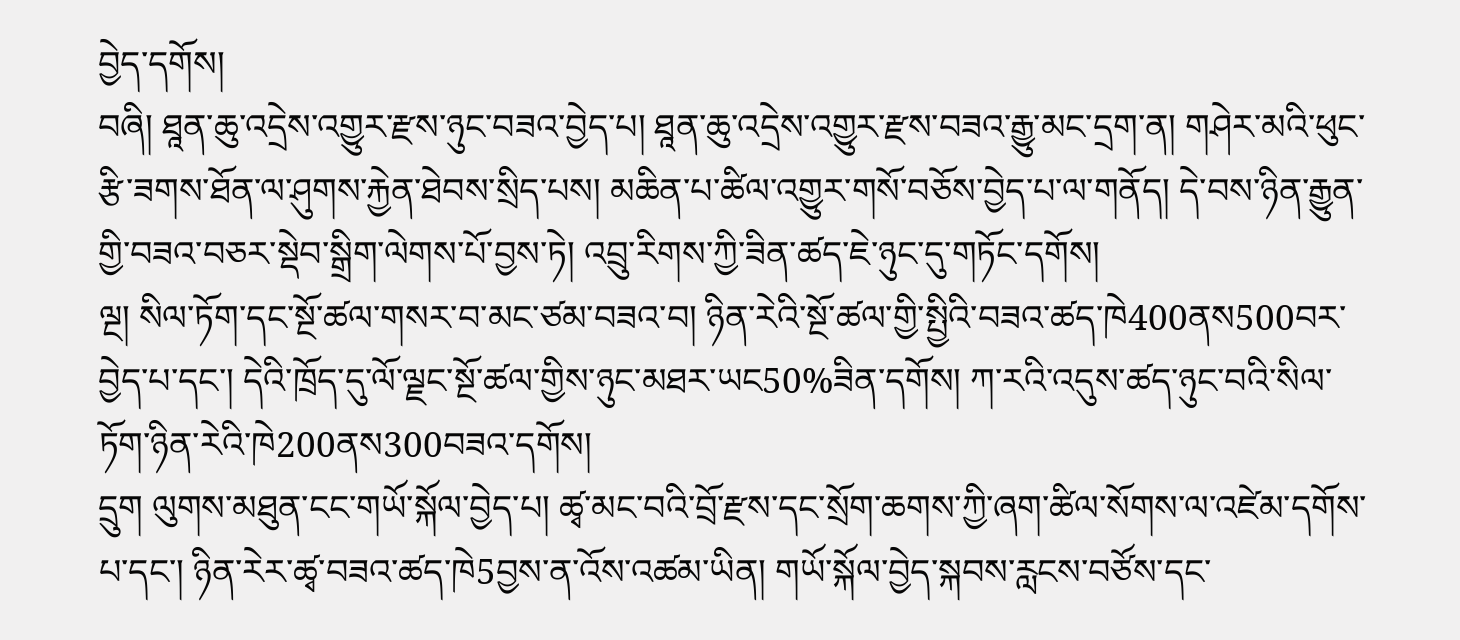བྱེད་དགོས།
བཞི། ཐཱན་ཆུ་འདྲེས་འགྱུར་རྫས་ཉུང་བཟའ་བྱེད་པ། ཐཱན་ཆུ་འདྲེས་འགྱུར་རྫས་བཟའ་རྒྱུ་མང་དྲག་ན། གཤེར་མའི་ཕུང་རྩི་ཟགས་ཐོན་ལ་ཤུགས་རྐྱེན་ཐེབས་སྲིད་པས། མཆིན་པ་ཚིལ་འགྱུར་གསོ་བཅོས་བྱེད་པ་ལ་གནོད། དེ་བས་ཉིན་རྒྱུན་གྱི་བཟའ་བཅར་སྡེབ་སྒྲིག་ལེགས་པོ་བྱས་ཏེ། འབྲུ་རིགས་ཀྱི་ཟིན་ཚད་ཇེ་ཉུང་དུ་གཏོང་དགོས།
ལྔ། སིལ་ཏོག་དང་སྔོ་ཚལ་གསར་བ་མང་ཙམ་བཟའ་བ། ཉིན་རེའི་སྔོ་ཚལ་གྱི་སྤྱིའི་བཟའ་ཚད་ཁེ400ནས500བར་བྱེད་པ་དང་། དེའི་ཁྲོད་དུ་ལོ་ལྗང་སྔོ་ཚལ་གྱིས་ཉུང་མཐར་ཡང50%ཟིན་དགོས། ཀ་རའི་འདུས་ཚད་ཉུང་བའི་སིལ་ཏོག་ཉིན་རེའི་ཁེ200ནས300བཟའ་དགོས།
དྲུག ལུགས་མཐུན་ངང་གཡོ་སྐོལ་བྱེད་པ། ཚྭ་མང་བའི་བྲོ་རྫས་དང་སྲོག་ཆགས་ཀྱི་ཞག་ཚིལ་སོགས་ལ་འཛེམ་དགོས་པ་དང་། ཉིན་རེར་ཚྭ་བཟའ་ཚད་ཁེ5བྱས་ན་འོས་འཚམ་ཡིན། གཡོ་སྐོལ་བྱེད་སྐབས་རླངས་བཙོས་དང་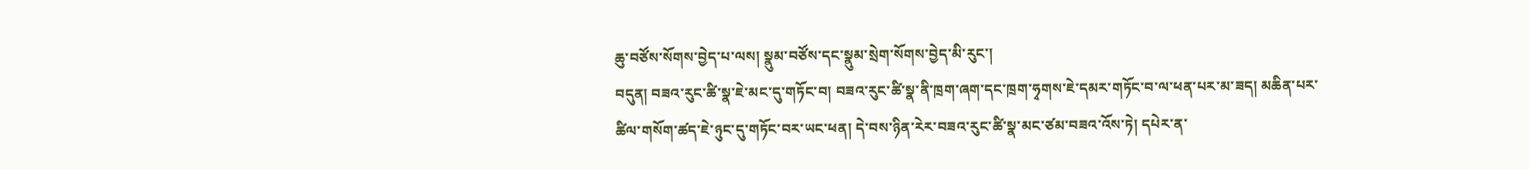ཆུ་བཙོས་སོགས་བྱེད་པ་ལས། སྣུམ་བཙོས་དང་སྣུམ་སྲེག་སོགས་བྱེད་མི་རུང་།
བདུན། བཟའ་རུང་ཚི་སྣ་ཇེ་མང་དུ་གཏོང་བ། བཟའ་རུང་ཚི་སྣ་ནི་ཁྲག་ཞག་དང་ཁྲག་ཧྭགས་ཇེ་དམར་གཏོང་བ་ལ་ཕན་པར་མ་ཟད། མཆིན་པར་ཚིལ་གསོག་ཚད་ཇེ་ཉུང་དུ་གཏོང་བར་ཡང་ཕན། དེ་བས་ཉིན་རེར་བཟའ་རུང་ཚི་སྣ་མང་ཙམ་བཟའ་འོས་ཏེ། དཔེར་ན་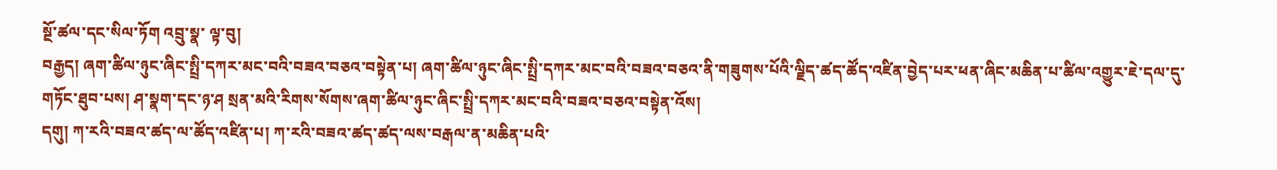སྔོ་ཚལ་དང་སིལ་ཏོག འབྲུ་སྣ་ ལྟ་བུ།
བརྒྱད། ཞག་ཚིལ་ཉུང་ཞིང་སྤྲི་དཀར་མང་བའི་བཟའ་བཅའ་བསྟེན་པ། ཞག་ཚིལ་ཉུང་ཞིང་སྤྲི་དཀར་མང་བའི་བཟའ་བཅའ་ནི་གཟུགས་པོའི་ལྗིད་ཚད་ཚོད་འཛིན་བྱེད་པར་ཕན་ཞིང་མཆིན་པ་ཚིལ་འགྱུར་ཇེ་དལ་དུ་གཏོང་ཐུབ་པས། ཤ་སྣག་དང་ཉ་ཤ སྲན་མའི་རིགས་སོགས་ཞག་ཚིལ་ཉུང་ཞིང་སྤྲི་དཀར་མང་བའི་བཟའ་བཅའ་བསྟེན་འོས།
དགུ། ཀ་རའི་བཟའ་ཚད་ལ་ཚོད་འཛིན་པ། ཀ་རའི་བཟའ་ཚད་ཚད་ལས་བརྒལ་ན་མཆིན་པའི་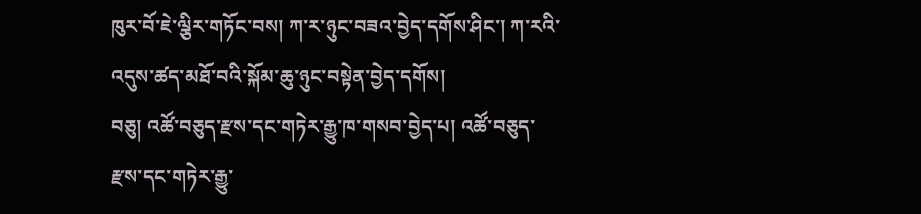ཁུར་བོ་ཇེ་ལྕིར་གཏོང་བས། ཀ་ར་ཉུང་བཟའ་བྱེད་དགོས་ཤིང་། ཀ་རའི་འདུས་ཚད་མཐོ་བའི་སྐོམ་ཆུ་ཉུང་བསྟེན་བྱེད་དགོས།
བཅུ། འཚོ་བཅུད་རྫས་དང་གཏེར་རྒྱུ་ཁ་གསབ་བྱེད་པ། འཚོ་བཅུད་རྫས་དང་གཏེར་རྒྱུ་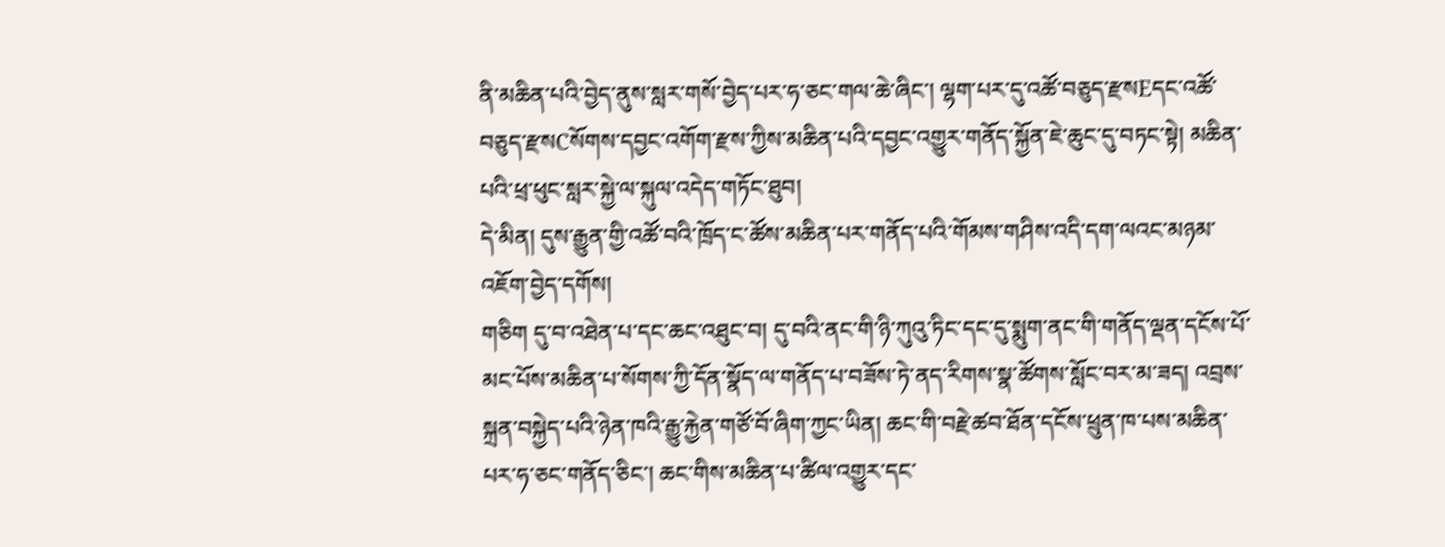ནི་མཆིན་པའི་བྱེད་ནུས་སླར་གསོ་བྱེད་པར་ཧ་ཅང་གལ་ཆེ་ཞིང་། ལྷག་པར་དུ་འཚོ་བཅུད་རྫསEདང་འཚོ་བཅུད་རྫསCསོགས་དབྱང་འགོག་རྫས་ཀྱིས་མཆིན་པའི་དབྱང་འགྱུར་གནོད་སྐྱོན་ཇེ་ཆུང་དུ་བཏང་སྟེ། མཆིན་པའི་ཕྲ་ཕུང་སླར་སྐྱེ་ལ་སྐུལ་འདེད་གཏོང་ཐུབ།
དེ་མིན། དུས་རྒྱུན་གྱི་འཚོ་བའི་ཁྲོད་ང་ཚོས་མཆིན་པར་གནོད་པའི་གོམས་གཤིས་འདི་དག་ལའང་མཉམ་འཇོག་བྱེད་དགོས།
གཅིག དུ་བ་འཐེན་པ་དང་ཆང་འཐུང་བ། དུ་བའི་ནང་གི་ཉི་ཀུའུ་ཏིང་དང་དུ་སྨུག་ནང་གི་གནོད་ལྡན་དངོས་པོ་མང་པོས་མཆིན་པ་སོགས་ཀྱི་དོན་སྣོད་ལ་གནོད་པ་བཟོས་ཏེ་ནད་རིགས་སྣ་ཚོགས་སློང་བར་མ་ཟད། འབྲས་སྐྲན་བསྐྱེད་པའི་ཉེན་ཁའི་རྒྱུ་རྐྱེན་གཙོ་བོ་ཞིག་ཀྱང་ཡིན། ཆང་གི་བརྗེ་ཚབ་ཐོན་དངོས་ཕྲུན་ཁ་པས་མཆིན་པར་ཧ་ཅང་གནོད་ཅིང་། ཆང་གིས་མཆིན་པ་ཚིལ་འགྱུར་དང་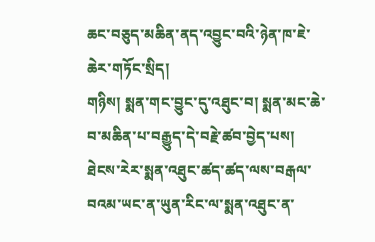ཆང་བཅུད་མཆིན་ནད་འབྱུང་བའི་ཉེན་ཁ་ཇེ་ཆེར་གཏོང་སྲིད།
གཉིས། སྨན་གང་བྱུང་དུ་འཐུང་བ། སྨན་མང་ཆེ་བ་མཆིན་པ་བརྒྱུད་དེ་བརྗེ་ཚབ་བྱེད་པས། ཐེངས་རེར་སྨན་འཐུང་ཚད་ཚད་ལས་བརྒལ་བའམ་ཡང་ན་ཡུན་རིང་ལ་སྨན་འཐུང་ན་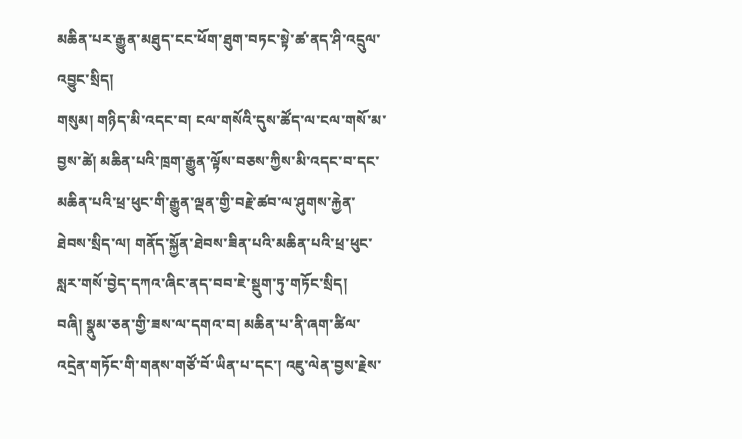མཆིན་པར་རྒྱུན་མཐུད་ངང་ཕོག་ཐུག་བཏང་སྟེ་ཚ་ནད་ཤི་འདྲུལ་འབྱུང་སྲིད།
གསུམ། གཉིད་མི་འདང་བ། ངལ་གསོའི་དུས་ཚོད་ལ་ངལ་གསོ་མ་བྱས་ཚེ། མཆིན་པའི་ཁྲག་རྒྱུན་ལྟོས་བཅས་ཀྱིས་མི་འདང་བ་དང་མཆིན་པའི་ཕྲ་ཕུང་གི་རྒྱུན་ལྡན་གྱི་བརྗེ་ཚབ་ལ་ཤུགས་རྐྱེན་ཐེབས་སྲིད་ལ། གནོད་སྐྱོན་ཐེབས་ཟིན་པའི་མཆིན་པའི་ཕྲ་ཕུང་སླར་གསོ་བྱེད་དཀའ་ཞིང་ནད་བབ་ཇེ་སྡུག་ཏུ་གཏོང་སྲིད།
བཞི། སྣུམ་ཅན་གྱི་ཟས་ལ་དགའ་བ། མཆིན་པ་ནི་ཞག་ཚིལ་འདྲེན་གཏོང་གི་གནས་གཙོ་བོ་ཡིན་པ་དང་། འཇུ་ལེན་བྱས་རྗེས་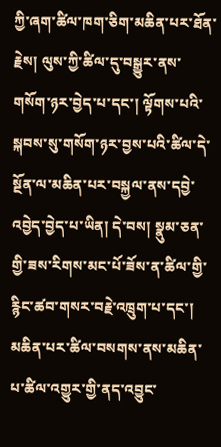ཀྱི་ཞག་ཚིལ་ཁག་ཅིག་མཆིན་པར་ཐོན་རྗེས། ལུས་ཀྱི་ཚིལ་དུ་བསྒྱུར་ནས་གསོག་ཉར་བྱེད་པ་དང་། ལྟོགས་པའི་སྐབས་སུ་གསོག་ཉར་བྱས་པའི་ཚིལ་དེ་སྔོན་ལ་མཆིན་པར་བསྐྱལ་ནས་དབྱེ་འབྱེད་བྱེད་པ་ཡིན། དེ་བས། སྣུམ་ཅན་གྱི་ཟས་རིགས་མང་པོ་ཟོས་ན་ཚིལ་གྱི་རྙིང་ཚབ་གསར་བརྗེ་འཁྲུག་པ་དང་། མཆིན་པར་ཚིལ་བསགས་ནས་མཆིན་པ་ཚིལ་འགྱུར་གྱི་ནད་འབྱུང་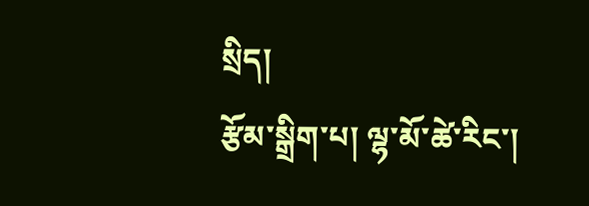སྲིད།
རྩོམ་སྒྲིག་པ། ལྷ་མོ་ཚེ་རིང་།